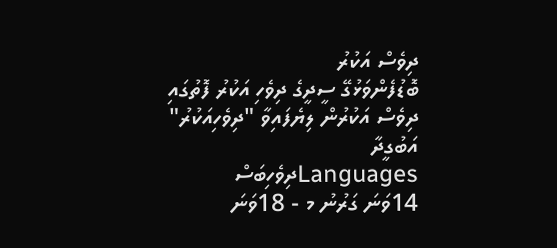ދިވެސް އަކުރު
ބޮޑުފެންވަޅުގޭ ސީދީގެ ދިވެހި އަކުރު ފޮތުގައި ދިވެސް އަކުރުން ލިޔެފައިވާ "ދިވެހިއަކުރު"
އަބުގީދާ
Languagesދިވެހިބަސް
14ވަނަ ގަރުނު މ - 18ވަނަ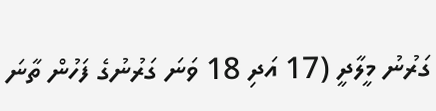ގަރުނު މީލާދީ (17 އަދި 18 ވަނަ ގަރުނުގެ ފަހުން ތާނަ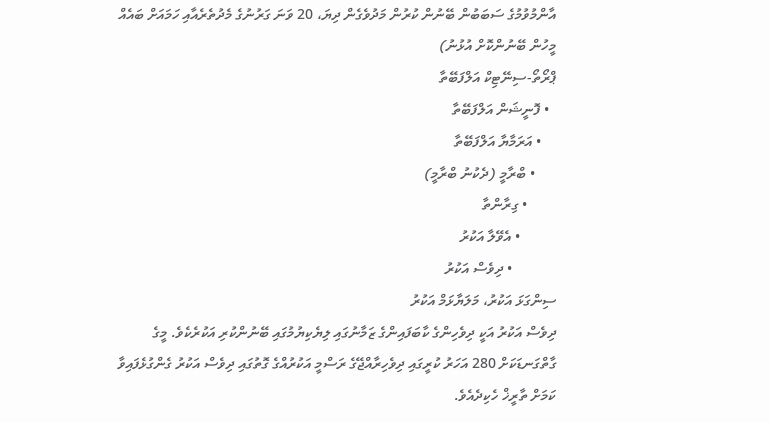އާންމުވުމުގެ ސަބަބުން ބޭނުން ކުރުން މަދުވެގެން ދިޔަ، 20 ވަނަ ގަރުނުގެ މެދުތެރެއާއި ހަމައަށް ބައެއް މީހުން ބޭނުންކޮށް އުޅުނު)
ޕްރޯތޯ-ސިނޭޓިކް އަލްފަބޭތާ
  • ފޮނީޝަން އަލްފަބޭތާ
    • އަރަމާޔާ އަލްފަބޭތާ
      • ބްރާމީ (ދެކުނު ބްރާމީ)
        • ގިރާންތާ
          • އެވޭލާ އަކުރު
            • ދިވެސް އަކުރު
ސިންގަޅަ އަކުރު، މަލަޔާޅަމް އަކުރު
ދިވެސް އަކުރު އަކީ ދިވެހިންގެ ކާބަފައިންގެ ޒަމާނުގައި ލިޔެކިޔުމުގައި ބޭނުންކުރި އަކުރެކެވެ. މީގެ ގާތްގަނޑަކަށް 280 އަހަރު ކުރީގައި ދިވެހިރާއްޖޭގެ ރަސްމީ އަކުރުއްގެ ގޮތުގައި ދިވެސް އަކުރު ގެންގުޅެފައިވާ ކަމަށް ތާރީޚް ހެކިދެއެވެ.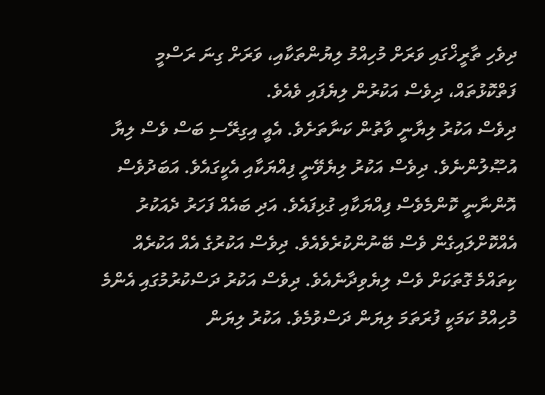ދިވެހި ތާރީޚްގައި ވަރަށް މުހިއްމު ލިޔުންތަކާއި، ވަރަށް ގިނަ ރަސްމީ ފަތްކޮޅުތައް، ދިވެސް އަކުރުން ލިޔެފައި ވެއެވެ.
ދިވެސް އަކުރު ލިޔާނީ ވާތުން ކަނާތަށެވެ. އެއީ އިގިރޭސި ބަސް ވެސް ލިޔާ އުޞޫލުންނެވެ. ދިވެސް އަކުރު ލިޔެވޭނީ ފިއްޔަކާއި އެކީގައެވެ. އަބަދުވެސް އޮންނާނީ ކޮންމެވެސް ފިއްޔަކާއި ގުޅިފައެވެ. އަދި ބައެއް ފަހަރު ދެއަކުރު އެއްކޮށްލައިގެން ވެސް ބޭނުންކުރެވެއެވެ. ދިވެސް އަކުރުގެ އެއް އަކުރެއް ކިތައްމެ ގޮތަކަށް ވެސް ލިޔެވިދާނެއެވެ. ދިވެސް އަކުރު ދަސްކުރުމުގައި އެންމެ މުހިއްމު ކަމަކީ ފުރަތަމަ ލިޔަން ދަސްވުމެވެ. އަކުރު ލިޔަން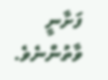ފަށާނީ ވާތުންނެވެ.